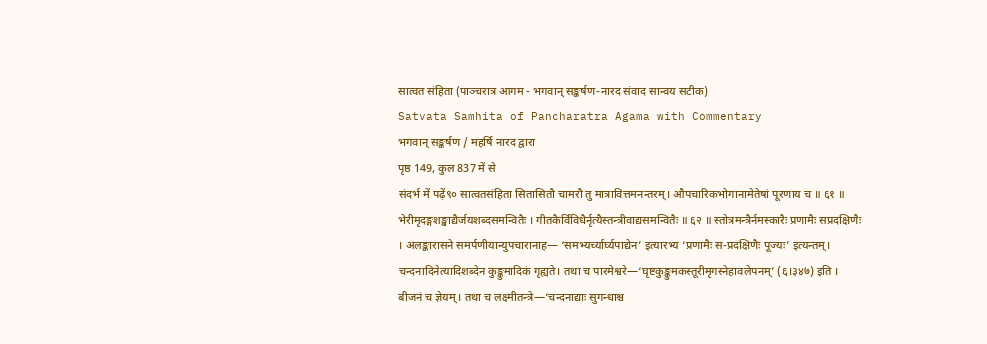सात्वत संहिता (पाञ्चरात्र आगम - भगवान् सङ्कर्षण-नारद संवाद सान्वय सटीक)
Satvata Samhita of Pancharatra Agama with Commentary
भगवान् सङ्कर्षण / महर्षि नारद द्वारा
पृष्ठ 149, कुल 837 में से
संदर्भ में पढ़ें९० सात्वतसंहिता सितासितौ चामरौ तु मात्रावित्तमनन्तरम्। औपचारिकभोगानामेतेषां पूरणाय च ॥ ६१ ॥ भेरीमृदङ्गशङ्खाद्यैर्जयशब्दसमन्वितैः । गीतकैर्विविधैर्नृत्यैस्तन्त्रीवाद्यसमन्वितैः ॥ ६२ ॥ स्तोत्रमन्त्रैर्नमस्कारैः प्रणामैः सप्रदक्षिणैः । अलङ्कारासने समर्पणीयान्युपचारानाह— ‘समभ्यर्च्यार्घ्यपाद्येन’ इत्यारभ्य ‘प्रणामैः स-प्रदक्षिणैः पूज्यः’ इत्यन्तम्। चन्दनादिनेत्यादिशब्देन कुङ्कुमादिकं गृह्यते। तथा च पारमेश्वरे—‘घृष्टकुङ्कुमकस्तूरीमृगस्नेहावलेपनम्’ (६।३४७) इति । बीजनं च ज्ञेयम्। तथा च लक्ष्मीतन्त्रे—‘चन्दनाद्याः सुगन्धाश्च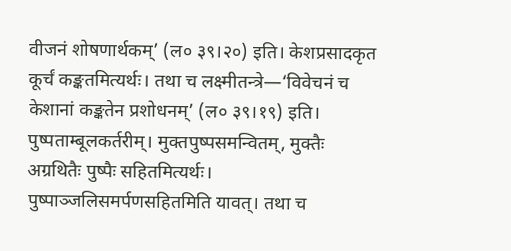वीजनं शोषणार्थकम्’ (ल० ३९।२०) इति। केशप्रसादकृत कूर्चं कङ्कतमित्यर्थः। तथा च लक्ष्मीतन्त्रे—‘विवेचनं च केशानां कङ्कतेन प्रशोधनम्’ (ल० ३९।१९) इति। पुष्पताम्बूलकर्तरीम्। मुक्तपुष्पसमन्वितम्, मुक्तैः अग्रथितैः पुष्पैः सहितमित्यर्थः। पुष्पाञ्जलिसमर्पणसहितमिति यावत्। तथा च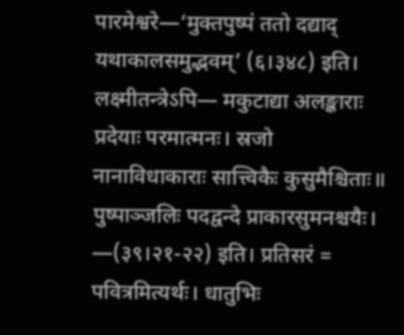पारमेश्वरे—‘मुक्तपुष्पं ततो दद्याद् यथाकालसमुद्भवम्’ (६।३४८) इति। लक्ष्मीतन्त्रेऽपि— मकुटाद्या अलङ्काराः प्रदेयाः परमात्मनः। स्रजो नानाविधाकाराः सात्त्विकैः कुसुमैश्चिताः॥ पुष्पाञ्जलिः पदद्वन्दे प्राकारसुमनश्चयैः। —(३९।२१-२२) इति। प्रतिसरं = पवित्रमित्यर्थः। धातुभिः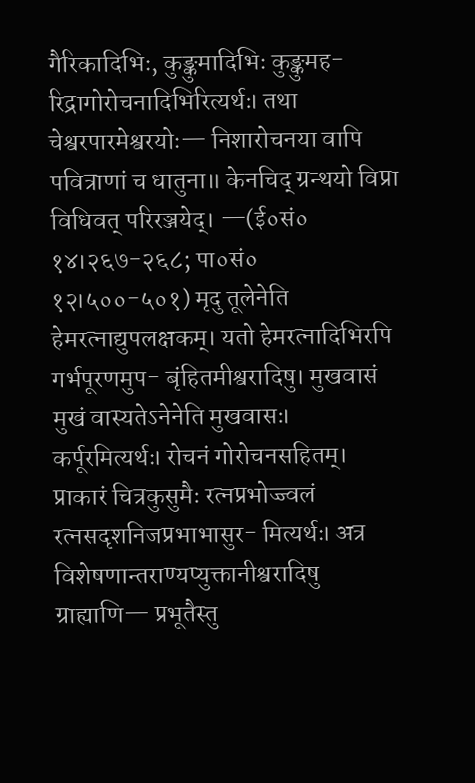गैरिकादिभिः, कुङ्कुमादिभिः कुङ्कुमह- रिद्रागोरोचनादिभिरित्यर्थः। तथा चेश्वरपारमेश्वरयोः— निशारोचनया वापि पवित्राणां च धातुना॥ केनचिद् ग्रन्थयो विप्रा विधिवत् परिरञ्जयेद्। —(ई०सं० १४।२६७-२६८; पा०सं० १२।५००-५०१) मृदु तूलेनेति हेमरत्नाद्युपलक्षकम्। यतो हेमरत्नादिभिरपि गर्भपूरणमुप- बृंहितमीश्वरादिषु। मुखवासं मुखं वास्यतेऽनेनेति मुखवासः। कर्पूरमित्यर्थः। रोचनं गोरोचनसहितम्। प्राकारं चित्रकुसुमैः रत्नप्रभोज्ज्वलं रत्नसदृशनिजप्रभाभासुर- मित्यर्थः। अत्र विशेषणान्तराण्यप्युक्तानीश्वरादिषु ग्राह्याणि— प्रभूतैस्तु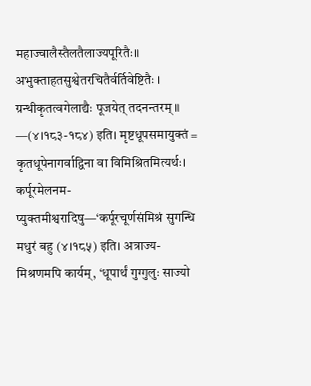महाज्वालैस्तैलतैलाज्यपूरितैः॥ अभुक्ताहतसुश्वेतरचितैर्वर्तिवेष्टितैः । ग्रन्थीकृतत्वगेलाद्यैः पूजयेत् तदनन्तरम् ॥ —(४।१८३-१८४) इति। मृष्टधूपसमायुक्तं = कृतधूपेनागर्वाद्विना वा विमिश्रितमित्यर्थः। कर्पूरमेलनम- प्युक्तमीश्वरादिषु—‘कर्पूरचूर्णसंमिश्रं सुगन्धि मधुरं बहु (४।१८५) इति। अत्राज्य- मिश्रणमपि कार्यम्, ‘धूपार्थं गुग्गुलुः साज्यो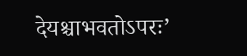देयश्चाभवतोऽपरः’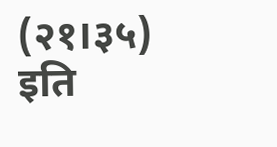(२१।३५) इति